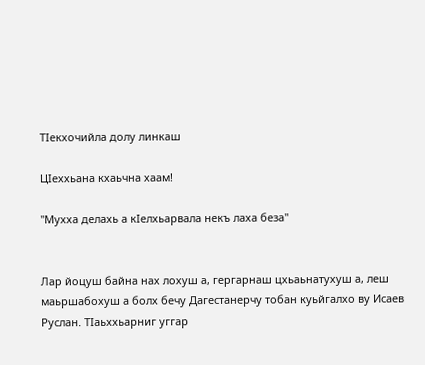ТIекхочийла долу линкаш

ЦIеххьана кхаьчна хаам!

"Мухха делахь а кIелхьарвала некъ лаха беза"


Лар йоцуш байна нах лохуш а, гергарнаш цхьаьнатухуш а, леш маьршабохуш а болх бечу Дагестанерчу тобан куьйгалхо ву Исаев Руслан. ТIаьххьарниг уггар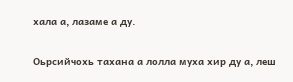хала а, лазаме а ду.

Оьрсийчохь тахана а лолла муха хир ду а, леш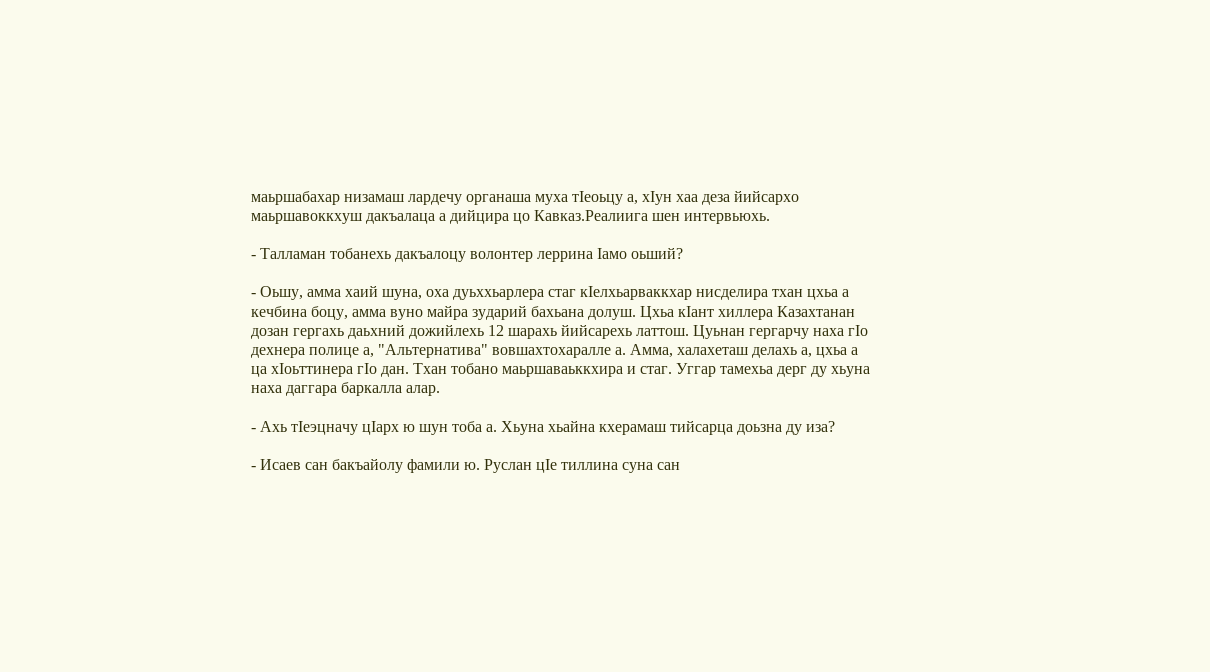маьршабахар низамаш лардечу органаша муха тIеоьцу а, хIун хаа деза йийсархо маьршавоккхуш дакъалаца а дийцира цо Кавказ.Реалиига шен интервьюхь.

- Талламан тобанехь дакъалоцу волонтер леррина Iамо оьший?

- Оьшу, амма хаий шуна, оха дуьххьарлера стаг кIелхьарваккхар нисделира тхан цхьа а кечбина боцу, амма вуно майра зударий бахьана долуш. Цхьа кIант хиллера Казахтанан дозан гергахь даьхний дожийлехь 12 шарахь йийсарехь латтош. Цуьнан гергарчу наха гIо дехнера полице а, "Альтернатива" вовшахтохаралле а. Амма, халахеташ делахь а, цхьа а ца хIоьттинера гIо дан. Тхан тобано маьршаваьккхира и стаг. Уггар тамехьа дерг ду хьуна наха даггара баркалла алар.

- Ахь тIеэцначу цIарх ю шун тоба а. Хьуна хьайна кхерамаш тийсарца доьзна ду иза?

- Исаев сан бакъайолу фамили ю. Руслан цIе тиллина суна сан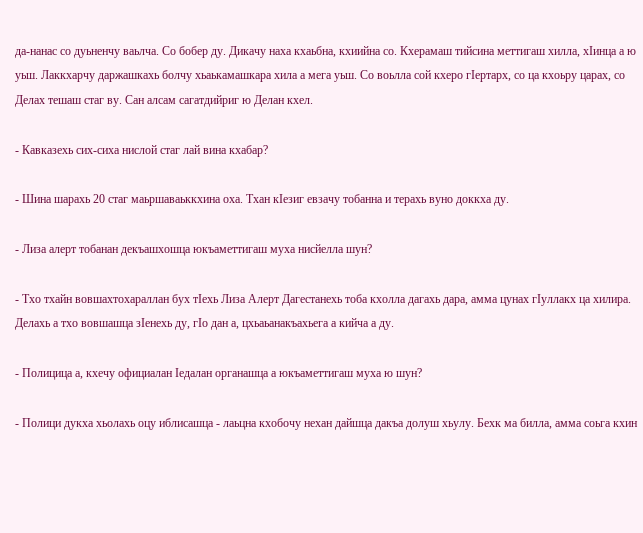да-нанас со дуьненчу ваьлча. Со бобер ду. Дикачу наха кхаьбна, кхиийна со. Кхерамаш тийсина меттигаш хилла, хIинца а ю уьш. Лаккхарчу даржашкахь болчу хьаькамашкара хила а мега уьш. Со воьлла сой кхеро гIертарх, со ца кхоьру царах, со Делах тешаш стаг ву. Сан алсам сагатдийриг ю Делан кхел.

- Кавказехь сих-сиха нислой стаг лай вина кхабар?

- Шина шарахь 20 стаг маьршаваьккхина оха. Тхан кIезиг евзачу тобанна и терахь вуно доккха ду.

- Лиза алерт тобанан декъашхошца юкъаметтигаш муха нисйелла шун?

- Тхо тхайн вовшахтохараллан бух тIехь Лиза Алерт Дагестанехь тоба кхолла дагахь дара, амма цунах гIуллакх ца хилира. Делахь а тхо вовшашца зIенехь ду, гIо дан а, цхьаьанакъахьега а кийча а ду.

- Полицица а, кхечу официалан Iедалан органашца а юкъаметтигаш муха ю шун?

- Полици дукха хьолахь оцу иблисашца - лаьцна кхобочу нехан дайшца дакъа долуш хьулу. Бехк ма билла, амма соьга кхин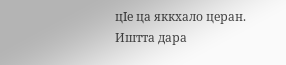цIе ца яккхало церан. Иштта дара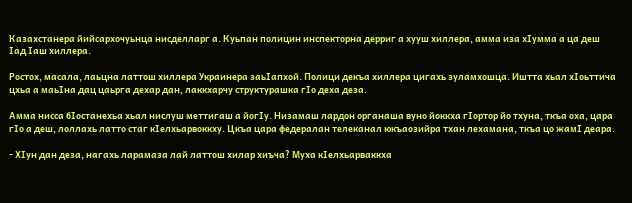Казахстанера йийсархочуьнца нисделларг а. Куьпан полицин инспекторна дерриг а хууш хиллера, амма иза хIумма а ца деш Iад Iаш хиллера.

Ростох, масала, лаьцна латтош хиллера Украинера заьIапхой. Полици декъа хиллера цигахь зуламхошца. Иштта хьал хIоьттича цхьа а маьIна дац цаьрга дехар дан, лаккхарчу структурашка гIо деха деза.

Амма нисса бIостанехьа хьал нислуш меттигаш а йогIу. Низамаш лардон органаша вуно йоккха гIортор йо тхуна, ткъа оха, цара гIо а деш, лоллахь латто стаг кIелхьарвоккху. Цкъа цара федералан телеканал юкъаозийра тхан лехамана, ткъа цо жамI деара.

- ХIун дан деза, нагахь ларамаза лай латтош хилар хиъча? Муха кIелхьарваккха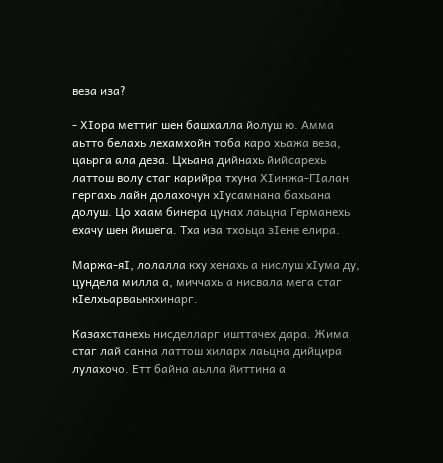веза иза?

- ХIора меттиг шен башхалла йолуш ю. Амма аьтто белахь лехамхойн тоба каро хьажа веза, цаьрга ала деза. Цхьана дийнахь йийсарехь латтош волу стаг карийра тхуна ХIинжа-ГIалан гергахь лайн долахочун хIусамнана бахьана долуш. Цо хаам бинера цунах лаьцна Германехь ехачу шен йишега. Тха иза тхоьца зIене елира.

Маржа-яӀ, лолалла кху хенахь а нислуш хIума ду, цундела милла а, миччахь а нисвала мега стаг кIелхьарваьккхинарг.

Казахстанехь нисделларг ишттачех дара. Жима стаг лай санна латтош хиларх лаьцна дийцира лулахочо. Етт байна аьлла йиттина а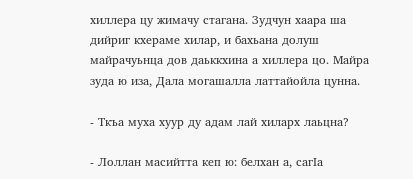хиллера цу жимачу стагана. Зудчун хаара ша дийриг кхераме хилар, и бахьана долуш майрачуьнца дов даьккхина а хиллера цо. Майра зуда ю иза, Дала могашалла латтайойла цунна.

- Ткъа муха хуур ду адам лай хиларх лаьцна?

- Лоллан масийтта кеп ю: белхан а, сагIа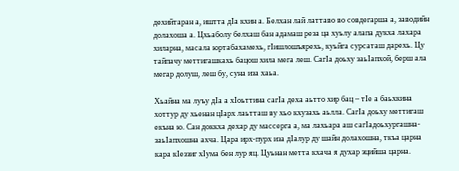дехийтаран а, иштта дIа кхин а. Белхан лай латтаво во совдегарша а, заводийн долахоша а. Цхьаболу белхаш бан адамаш реза ца хуьлу алапа дукха лахара хиларна, масала юртабахамехь, гIишлошъярехь, куьйга сурсаташ дарехь. Цу тайпачу меттигашкахь бацош хила мега леш. СагIа доьху заьIапхой, берш ала мегар долуш, леш бу, суна иза хаьа.

Хьайна ма луъу дIа а хIоьттина сагIа деха аьтто хир бац – тIе а баьхкина хоттур ду хьенан цIарх лаьтташ ву хьо кхузахь аьлла. СагIа доьху меттигаш екъна ю. Сан доккха дехар ду массерга а, ма лахьара аш сагIадоьхургашна-заьIапхошна ахча. Цара ирх-пурх иза дIалур ду шайн долахошна, ткъа царна кара кIеззиг хIума бен лур яц. Цуьнан метта кхача я духар эцийша царна.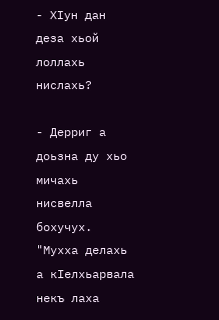- ХIун дан деза хьой лоллахь нислахь?

- Дерриг а доьзна ду хьо мичахь нисвелла бохучух. "Мухха делахь а кIелхьарвала некъ лаха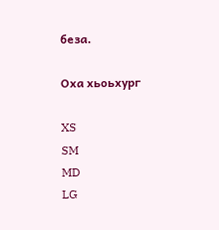беза.

Оха хьоьхург

XS
SM
MD
LG